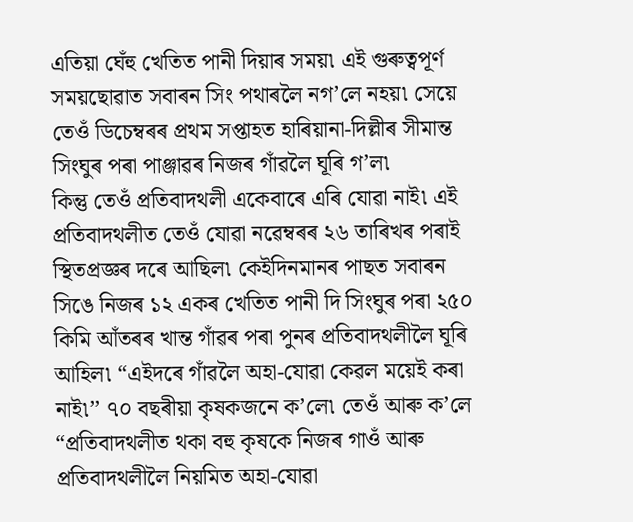এতিয়া ঘেঁহু খেতিত পানী দিয়াৰ সময়৷ এই গুৰুত্বপূৰ্ণ সময়ছোৱাত সবাৰন সিং পথাৰলৈ নগ’লে নহয়৷ সেয়ে তেওঁ ডিচেম্বৰৰ প্ৰথম সপ্তাহত হাৰিয়ানা-দিল্লীৰ সীমান্ত সিংঘুৰ পৰা পাঞ্জাৱৰ নিজৰ গাঁৱলৈ ঘূৰি গ’ল৷
কিন্তু তেওঁ প্ৰতিবাদথলী একেবাৰে এৰি যোৱা নাই৷ এই প্ৰতিবাদথলীত তেওঁ যোৱা নৱেম্বৰৰ ২৬ তাৰিখৰ পৰাই স্থিতপ্ৰজ্ঞৰ দৰে আছিল৷ কেইদিনমানৰ পাছত সবাৰন সিঙে নিজৰ ১২ একৰ খেতিত পানী দি সিংঘুৰ পৰা ২৫০ কিমি আঁতৰৰ খান্ত গাঁৱৰ পৰা পুনৰ প্ৰতিবাদথলীলৈ ঘূৰি আহিল৷ “এইদৰে গাঁৱলৈ অহা-যোৱা কেৱল ময়েই কৰা নাই৷’’ ৭০ বছৰীয়া কৃষকজনে ক’লে৷ তেওঁ আৰু ক’লে “প্ৰতিবাদথলীত থকা বহু কৃষকে নিজৰ গাওঁ আৰু প্ৰতিবাদথলীলৈ নিয়মিত অহা-যোৱা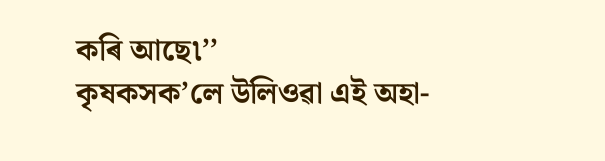কৰি আছে৷’’
কৃষকসক’লে উলিওৱা এই অহা-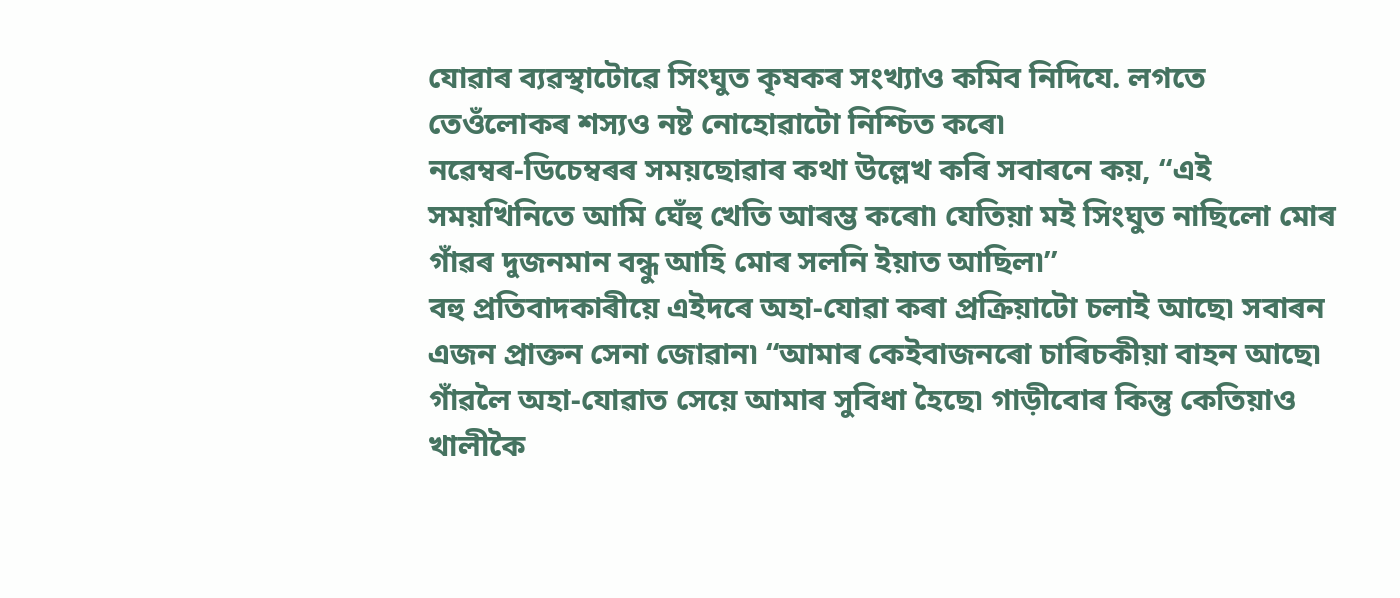যোৱাৰ ব্যৱস্থাটোৱে সিংঘুত কৃষকৰ সংখ্যাও কমিব নিদিযে. লগতে তেওঁলোকৰ শস্যও নষ্ট নোহোৱাটো নিশ্চিত কৰে৷
নৱেম্বৰ-ডিচেম্বৰৰ সময়ছোৱাৰ কথা উল্লেখ কৰি সবাৰনে কয়, “এই সময়খিনিতে আমি ঘেঁহু খেতি আৰম্ভ কৰো৷ যেতিয়া মই সিংঘুত নাছিলো মোৰ গাঁৱৰ দুজনমান বন্ধু আহি মোৰ সলনি ইয়াত আছিল৷’’
বহু প্ৰতিবাদকাৰীয়ে এইদৰে অহা-যোৱা কৰা প্ৰক্ৰিয়াটো চলাই আছে৷ সবাৰন এজন প্ৰাক্তন সেনা জোৱান৷ “আমাৰ কেইবাজনৰো চাৰিচকীয়া বাহন আছে৷ গাঁৱলৈ অহা-যোৱাত সেয়ে আমাৰ সুবিধা হৈছে৷ গাড়ীবোৰ কিন্তু কেতিয়াও খালীকৈ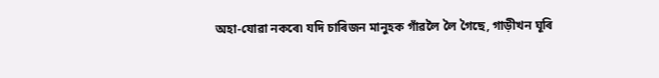অহা-যোৱা নকৰে৷ যদি চাৰিজন মানুহক গাঁৱলৈ লৈ গৈছে, গাড়ীখন ঘূৰি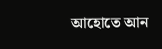আহোতে আন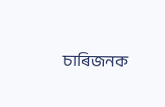চাৰিজনক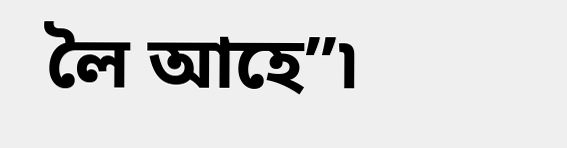লৈ আহে’’৷